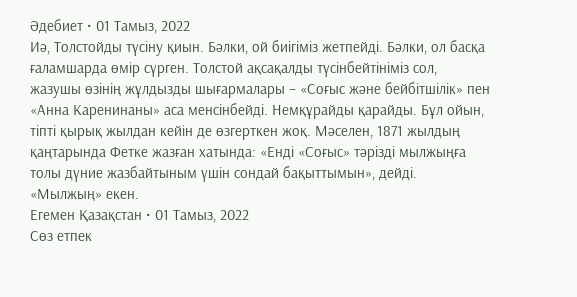Әдебиет • 01 Тамыз, 2022
Иә, Толстойды түсіну қиын. Бәлки, ой биігіміз жетпейді. Бәлки, ол басқа ғаламшарда өмір сүрген. Толстой ақсақалды түсінбейтініміз сол, жазушы өзінің жұлдызды шығармалары – «Соғыс және бейбітшілік» пен «Анна Каренинаны» аса менсінбейді. Немқұрайды қарайды. Бұл ойын, тіпті қырық жылдан кейін де өзгерткен жоқ. Мәселен, 1871 жылдың қаңтарында Фетке жазған хатында: «Енді «Соғыс» тәрізді мылжыңға толы дүние жазбайтыным үшін сондай бақыттымын», дейді. «Мылжың» екен.
Егемен Қазақстан • 01 Тамыз, 2022
Сөз етпек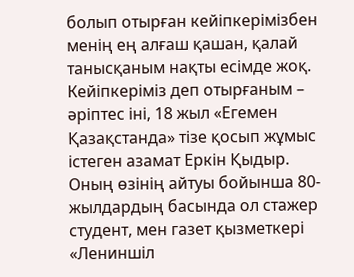болып отырған кейіпкерімізбен менің ең алғаш қашан, қалай танысқаным нақты есімде жоқ. Кейіпкеріміз деп отырғаным – әріптес іні, 18 жыл «Егемен Қазақстанда» тізе қосып жұмыс істеген азамат Еркін Қыдыр. Оның өзінің айтуы бойынша 80-жылдардың басында ол стажер студент, мен газет қызметкері «Лениншіл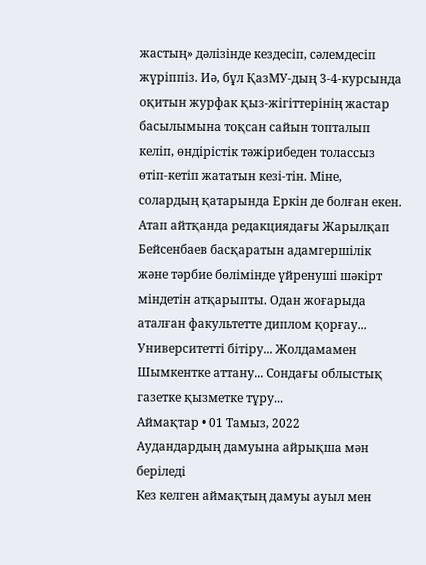жастың» дәлізінде кездесіп, сәлемдесіп жүріппіз. Иә, бұл ҚазМУ-дың 3-4-курсында оқитын журфак қыз-жігіттерінің жастар басылымына тоқсан сайын топталып келіп, өндірістік тәжірибеден толассыз өтіп-кетіп жататын кезі-тін. Міне, солардың қатарында Еркін де болған екен. Атап айтқанда редакциядағы Жарылқап Бейсенбаев басқаратын адамгершілік және тәрбие бөлімінде үйренуші шәкірт міндетін атқарыпты. Одан жоғарыда аталған факультетте диплом қорғау... Университетті бітіру... Жолдамамен Шымкентке аттану... Сондағы облыстық газетке қызметке тұру...
Аймақтар • 01 Тамыз, 2022
Аудандардың дамуына айрықша мән беріледі
Кез келген аймақтың дамуы ауыл мен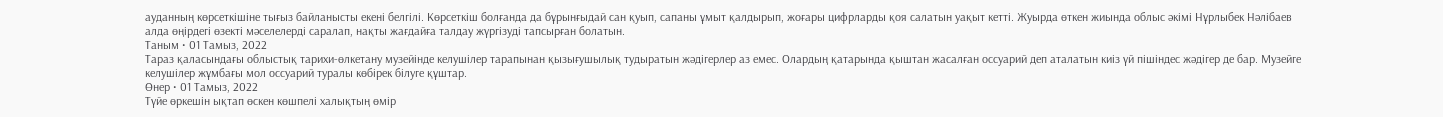ауданның көрсеткішіне тығыз байланысты екені белгілі. Көрсеткіш болғанда да бұрынғыдай сан қуып, сапаны ұмыт қалдырып, жоғары цифрларды қоя салатын уақыт кетті. Жуырда өткен жиында облыс әкімі Нұрлыбек Нәлібаев алда өңірдегі өзекті мәселелерді саралап, нақты жағдайға талдау жүргізуді тапсырған болатын.
Таным • 01 Тамыз, 2022
Тараз қаласындағы облыстық тарихи-өлкетану музейінде келушілер тарапынан қызығушылық тудыратын жәдігерлер аз емес. Олардың қатарында қыштан жасалған оссуарий деп аталатын киіз үй пішіндес жәдігер де бар. Музейге келушілер жұмбағы мол оссуарий туралы көбірек білуге құштар.
Өнер • 01 Тамыз, 2022
Түйе өркешін ықтап өскен көшпелі халықтың өмір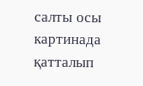салты осы картинада қатталып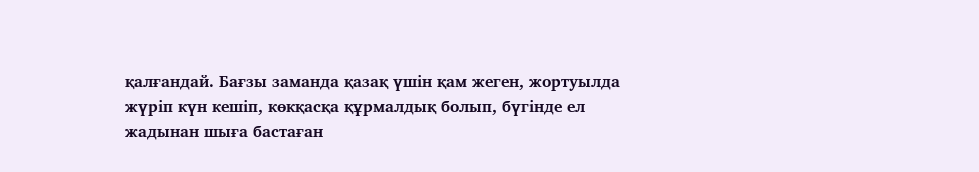қалғандай. Бағзы заманда қазақ үшін қам жеген, жортуылда жүріп күн кешіп, көкқасқа құрмалдық болып, бүгінде ел жадынан шыға бастаған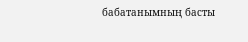бабатанымның басты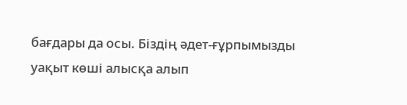бағдары да осы. Біздің әдет-ғұрпымызды уақыт көші алысқа алып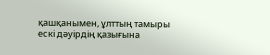қашқанымен, ұлттың тамыры ескі дәуірдің қазығына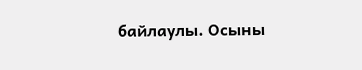байлаулы. Осыны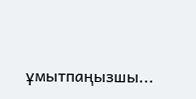ұмытпаңызшы...